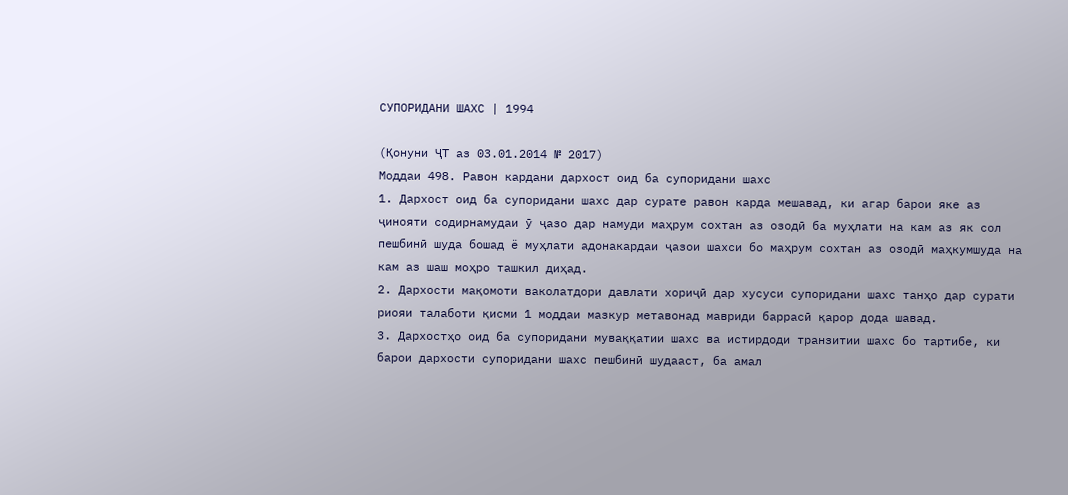СУПОРИДАНИ ШАХС | 1994

(Қонуни ҶТ аз 03.01.2014 № 2017)
Моддаи 498. Равон кардани дархост оид ба супоридани шахс
1. Дархост оид ба супоридани шахс дар сурате равон карда мешавад, ки агар барои яке аз ҷинояти содирнамудаи ӯ ҷазо дар намуди маҳрум сохтан аз озодӣ ба муҳлати на кам аз як сол пешбинӣ шуда бошад ё муҳлати адонакардаи ҷазои шахси бо маҳрум сохтан аз озодӣ маҳкумшуда на кам аз шаш моҳро ташкил диҳад.
2. Дархости мақомоти ваколатдори давлати хориҷӣ дар хусуси супоридани шахс танҳо дар сурати риояи талаботи қисми 1 моддаи мазкур метавонад мавриди баррасӣ қарор дода шавад.
3. Дархостҳо оид ба супоридани муваққатии шахс ва истирдоди транзитии шахс бо тартибе, ки барои дархости супоридани шахс пешбинӣ шудааст, ба амал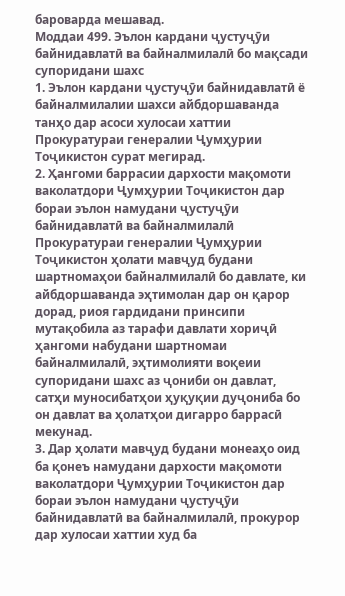бароварда мешавад.
Моддаи 499. Эълон кардани ҷустуҷӯи байнидавлатӣ ва байналмилалӣ бо мақсади супоридани шахс
1. Эълон кардани ҷустуҷӯи байнидавлатӣ ё байналмилалии шахси айбдоршаванда танҳо дар асоси хулосаи хаттии Прокуратураи генералии Ҷумҳурии Тоҷикистон сурат мегирад.
2. Ҳангоми баррасии дархости мақомоти ваколатдори Ҷумҳурии Тоҷикистон дар бораи эълон намудани ҷустуҷӯи байнидавлатӣ ва байналмилалӣ Прокуратураи генералии Ҷумҳурии Тоҷикистон ҳолати мавҷуд будани шартномаҳои байналмилалӣ бо давлате, ки айбдоршаванда эҳтимолан дар он қарор дорад, риоя гардидани принсипи мутақобила аз тарафи давлати хориҷӣ ҳангоми набудани шартномаи байналмилалӣ, эҳтимолияти воқеии супоридани шахс аз ҷониби он давлат, сатҳи муносибатҳои ҳуқуқии дуҷониба бо он давлат ва ҳолатҳои дигарро баррасӣ мекунад.
3. Дар ҳолати мавҷуд будани монеаҳо оид ба қонеъ намудани дархости мақомоти ваколатдори Ҷумҳурии Тоҷикистон дар бораи эълон намудани ҷустуҷӯи байнидавлатӣ ва байналмилалӣ, прокурор дар хулосаи хаттии худ ба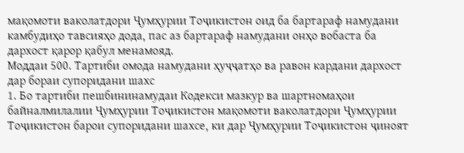мақомоти ваколатдори Ҷумҳурии Тоҷикистон оид ба бартараф намудани камбудиҳо тавсияҳо дода, пас аз бартараф намудани онҳо вобаста ба дархост қарор қабул менамояд.
Моддаи 500. Тартиби омода намудани ҳуҷҷатҳо ва равон кардани дархост дар бораи супоридани шахс
1. Бо тартиби пешбининамудаи Кодекси мазкур ва шартномаҳои байналмилалии Ҷумҳурии Тоҷикистон мақомоти ваколатдори Ҷумҳурии Тоҷикистон барои супоридани шахсе, ки дар Ҷумҳурии Тоҷикистон ҷиноят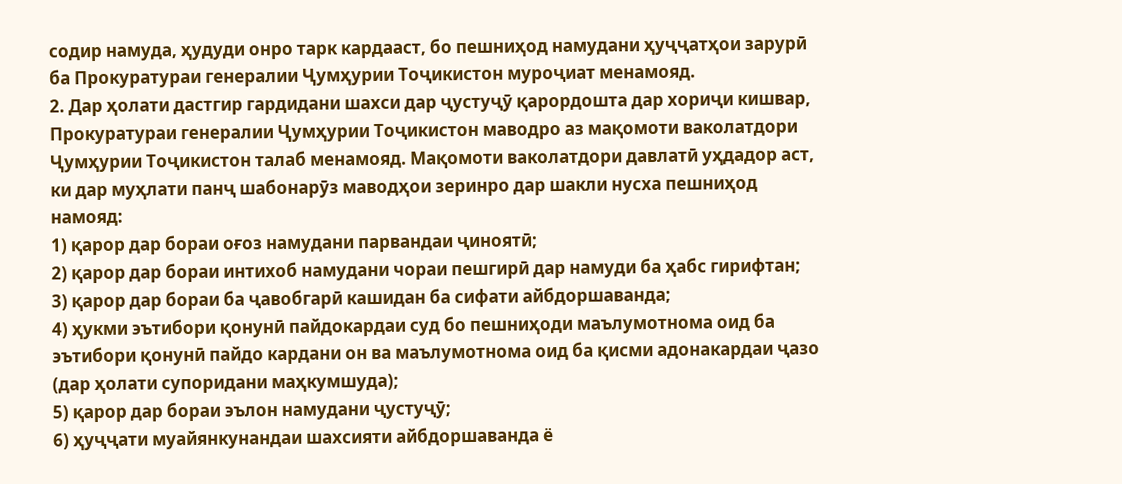содир намуда, ҳудуди онро тарк кардааст, бо пешниҳод намудани ҳуҷҷатҳои зарурӣ ба Прокуратураи генералии Ҷумҳурии Тоҷикистон муроҷиат менамояд.
2. Дар ҳолати дастгир гардидани шахси дар ҷустуҷӯ қарордошта дар хориҷи кишвар, Прокуратураи генералии Ҷумҳурии Тоҷикистон маводро аз мақомоти ваколатдори Ҷумҳурии Тоҷикистон талаб менамояд. Мақомоти ваколатдори давлатӣ уҳдадор аст, ки дар муҳлати панҷ шабонарӯз маводҳои зеринро дар шакли нусха пешниҳод намояд:
1) қарор дар бораи оғоз намудани парвандаи ҷиноятӣ;
2) қарор дар бораи интихоб намудани чораи пешгирӣ дар намуди ба ҳабс гирифтан;
3) қарор дар бораи ба ҷавобгарӣ кашидан ба сифати айбдоршаванда;
4) ҳукми эътибори қонунӣ пайдокардаи суд бо пешниҳоди маълумотнома оид ба эътибори қонунӣ пайдо кардани он ва маълумотнома оид ба қисми адонакардаи ҷазо (дар ҳолати супоридани маҳкумшуда);
5) қарор дар бораи эълон намудани ҷустуҷӯ;
6) ҳуҷҷати муайянкунандаи шахсияти айбдоршаванда ё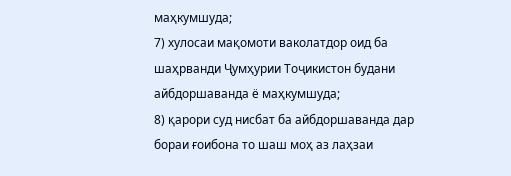маҳкумшуда;
7) хулосаи мақомоти ваколатдор оид ба шаҳрванди Ҷумҳурии Тоҷикистон будани айбдоршаванда ё маҳкумшуда;
8) қарори суд нисбат ба айбдоршаванда дар бораи ғоибона то шаш моҳ аз лаҳзаи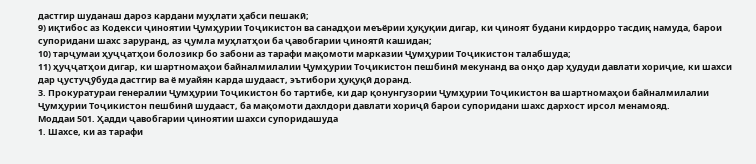дастгир шуданаш дароз кардани муҳлати ҳабси пешакӣ;
9) иқтибос аз Кодекси ҷиноятии Ҷумҳурии Тоҷикистон ва санадҳои меъёрии ҳуқуқии дигар, ки ҷиноят будани кирдорро тасдиқ намуда, барои супоридани шахс заруранд, аз ҷумла муҳлатҳои ба ҷавобгарии ҷиноятӣ кашидан;
10) тарҷумаи ҳуҷҷатҳои болозикр бо забони аз тарафи мақомоти марказии Ҷумҳурии Тоҷикистон талабшуда;
11) ҳуҷҷатҳои дигар, ки шартномаҳои байналмилалии Ҷумҳурии Тоҷикистон пешбинӣ мекунанд ва онҳо дар ҳудуди давлати хориҷие, ки шахси дар ҷустуҷӯбуда дастгир ва ё муайян карда шудааст, эътибори ҳуқуқӣ доранд.
3. Прокуратураи генералии Ҷумҳурии Тоҷикистон бо тартибе, ки дар қонунгузории Ҷумҳурии Тоҷикистон ва шартномаҳои байналмилалии Ҷумҳурии Тоҷикистон пешбинӣ шудааст, ба мақомоти дахлдори давлати хориҷӣ барои супоридани шахс дархост ирсол менамояд.
Моддаи 501. Ҳадди ҷавобгарии ҷиноятии шахси супоридашуда
1. Шахсе, ки аз тарафи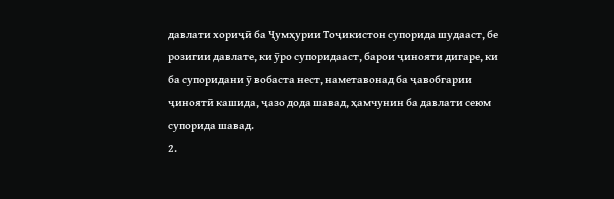давлати хориҷӣ ба Ҷумҳурии Тоҷикистон супорида шудааст, бе розигии давлате, ки ӯро супоридааст, барои ҷинояти дигаре, ки ба супоридани ӯ вобаста нест, наметавонад ба ҷавобгарии ҷиноятӣ кашида, ҷазо дода шавад, ҳамчунин ба давлати сеюм супорида шавад.
2.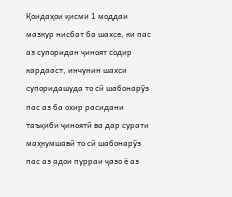Қоидаҳои қисми 1 моддаи мазкур нисбат ба шахсе, ки пас аз супоридан ҷиноят содир кардааст, инчунин шахси супоридашуда то сӣ шабонарӯз пас аз ба охир расидани таъқиби ҷиноятӣ ва дар сурати маҳкумшавӣ то сӣ шабонарӯз пас аз адои пурраи ҷазо ё аз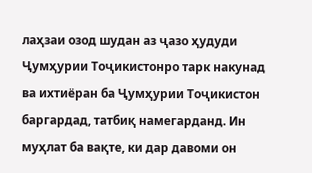лаҳзаи озод шудан аз ҷазо ҳудуди Ҷумҳурии Тоҷикистонро тарк накунад ва ихтиёран ба Ҷумҳурии Тоҷикистон баргардад, татбиқ намегарданд. Ин муҳлат ба вақте, ки дар давоми он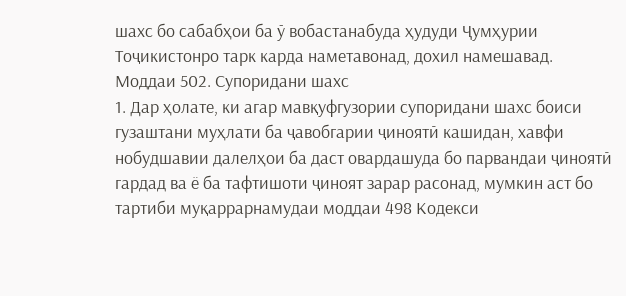шахс бо сабабҳои ба ӯ вобастанабуда ҳудуди Ҷумҳурии Тоҷикистонро тарк карда наметавонад, дохил намешавад.
Моддаи 502. Супоридани шахс
1. Дар ҳолате, ки агар мавқуфгузории супоридани шахс боиси гузаштани муҳлати ба ҷавобгарии ҷиноятӣ кашидан, хавфи нобудшавии далелҳои ба даст овардашуда бо парвандаи ҷиноятӣ гардад ва ё ба тафтишоти ҷиноят зарар расонад, мумкин аст бо тартиби муқаррарнамудаи моддаи 498 Кодекси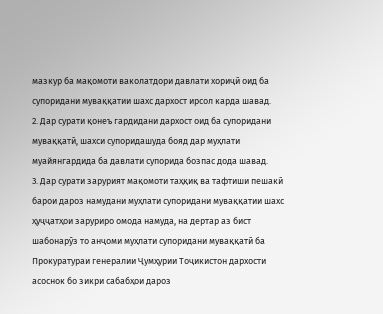мазкур ба мақомоти ваколатдори давлати хориҷӣ оид ба супоридани муваққатии шахс дархост ирсол карда шавад.
2. Дар сурати қонеъ гардидани дархост оид ба супоридани муваққатӣ, шахси супоридашуда бояд дар муҳлати муайянгардида ба давлати супорида бозпас дода шавад.
3. Дар сурати зарурият мақомоти таҳқиқ ва тафтиши пешакӣ барои дароз намудани муҳлати супоридани муваққатии шахс ҳуҷҷатҳои заруриро омода намуда, на дертар аз бист шабонарӯз то анҷоми муҳлати супоридани муваққатӣ ба Прокуратураи генералии Ҷумҳурии Тоҷикистон дархости асоснок бо зикри сабабҳои дароз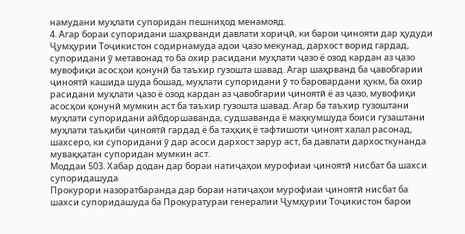намудани муҳлати супоридан пешниҳод менамояд.
4. Агар бораи супоридани шаҳрванди давлати хориҷӣ, ки барои ҷинояти дар ҳудуди Ҷумҳурии Тоҷикистон содирнамуда адои ҷазо мекунад, дархост ворид гардад, супоридани ӯ метавонад то ба охир расидани муҳлати ҷазо ё озод кардан аз ҷазо мувофиқи асосҳои қонунӣ ба таъхир гузошта шавад. Агар шаҳрванд ба ҷавобгарии ҷиноятӣ кашида шуда бошад, муҳлати супоридани ӯ то баровардани ҳукм, ба охир расидани муҳлати ҷазо ё озод кардан аз ҷавобгарии ҷиноятӣ ё аз ҷазо, мувофиқи асосҳои қонунӣ мумкин аст ба таъхир гузошта шавад. Агар ба таъхир гузоштани муҳлати супоридани айбдоршаванда, судшаванда ё маҳкумшуда боиси гузаштани муҳлати таъқиби ҷиноятӣ гардад ё ба таҳқиқ ё тафтишоти ҷиноят халал расонад, шахсеро, ки супоридани ӯ дар асоси дархост зарур аст, ба давлати дархосткунанда муваққатан супоридан мумкин аст.
Моддаи 503. Хабар додан дар бораи натиҷаҳои мурофиаи ҷиноятӣ нисбат ба шахси супоридашуда
Прокурори назоратбаранда дар бораи натиҷаҳои мурофиаи ҷиноятӣ нисбат ба шахси супоридашуда ба Прокуратураи генералии Ҷумҳурии Тоҷикистон барои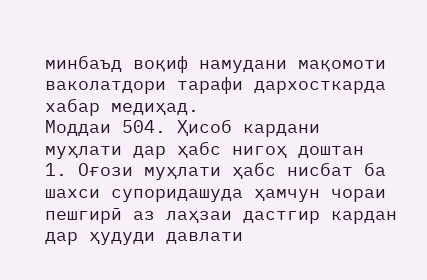минбаъд воқиф намудани мақомоти ваколатдори тарафи дархосткарда хабар медиҳад.
Моддаи 504. Ҳисоб кардани муҳлати дар ҳабс нигоҳ доштан
1. Оғози муҳлати ҳабс нисбат ба шахси супоридашуда ҳамчун чораи пешгирӣ аз лаҳзаи дастгир кардан дар ҳудуди давлати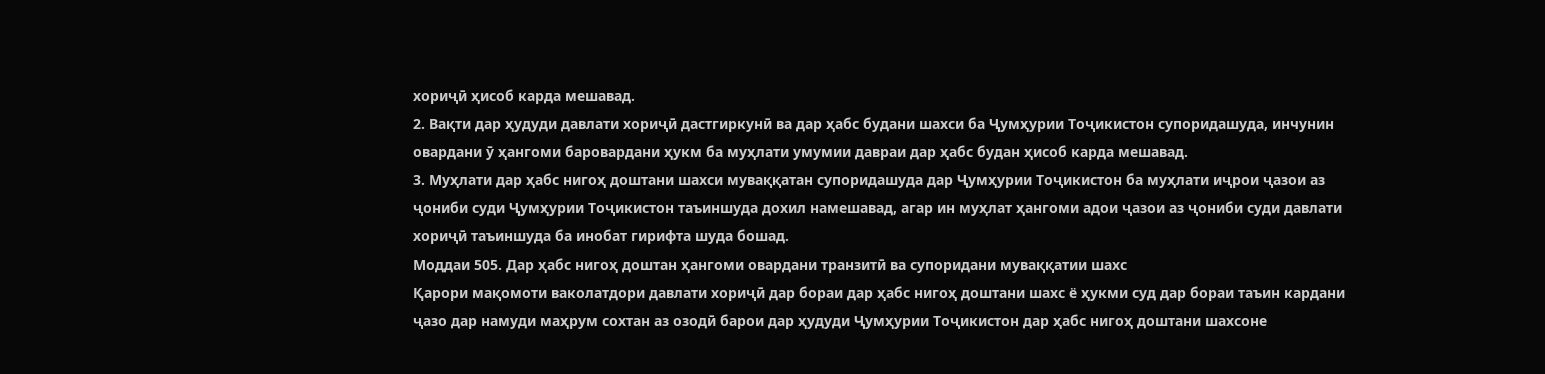хориҷӣ ҳисоб карда мешавад.
2. Вақти дар ҳудуди давлати хориҷӣ дастгиркунӣ ва дар ҳабс будани шахси ба Ҷумҳурии Тоҷикистон супоридашуда, инчунин овардани ӯ ҳангоми баровардани ҳукм ба муҳлати умумии давраи дар ҳабс будан ҳисоб карда мешавад.
3. Муҳлати дар ҳабс нигоҳ доштани шахси муваққатан супоридашуда дар Ҷумҳурии Тоҷикистон ба муҳлати иҷрои ҷазои аз ҷониби суди Ҷумҳурии Тоҷикистон таъиншуда дохил намешавад, агар ин муҳлат ҳангоми адои ҷазои аз ҷониби суди давлати хориҷӣ таъиншуда ба инобат гирифта шуда бошад.
Моддаи 505. Дар ҳабс нигоҳ доштан ҳангоми овардани транзитӣ ва супоридани муваққатии шахс
Қарори мақомоти ваколатдори давлати хориҷӣ дар бораи дар ҳабс нигоҳ доштани шахс ё ҳукми суд дар бораи таъин кардани ҷазо дар намуди маҳрум сохтан аз озодӣ барои дар ҳудуди Ҷумҳурии Тоҷикистон дар ҳабс нигоҳ доштани шахсоне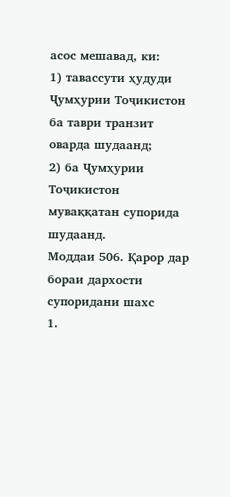асос мешавад, ки:
1) тавассути ҳудуди Ҷумҳурии Тоҷикистон ба таври транзит оварда шудаанд;
2) ба Ҷумҳурии Тоҷикистон муваққатан супорида шудаанд.
Моддаи 506. Қарор дар бораи дархости супоридани шахс
1.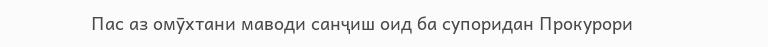Пас аз омӯхтани маводи санҷиш оид ба супоридан Прокурори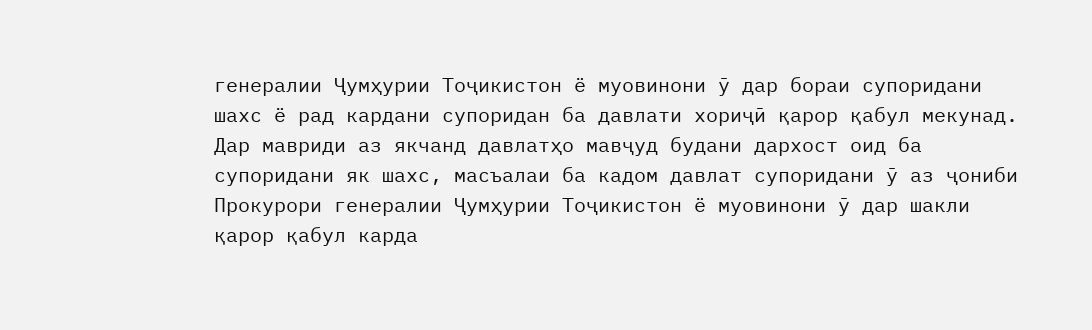генералии Ҷумҳурии Тоҷикистон ё муовинони ӯ дар бораи супоридани шахс ё рад кардани супоридан ба давлати хориҷӣ қарор қабул мекунад. Дар мавриди аз якчанд давлатҳо мавҷуд будани дархост оид ба супоридани як шахс, масъалаи ба кадом давлат супоридани ӯ аз ҷониби Прокурори генералии Ҷумҳурии Тоҷикистон ё муовинони ӯ дар шакли қарор қабул карда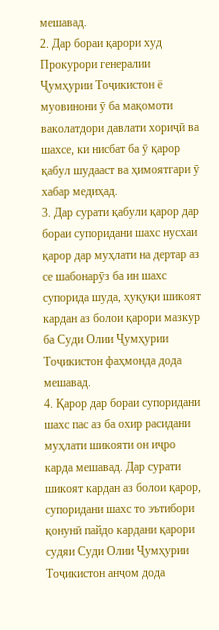мешавад.
2. Дар бораи қарори худ Прокурори генералии Ҷумҳурии Тоҷикистон ё муовинони ӯ ба мақомоти ваколатдори давлати хориҷӣ ва шахсе, ки нисбат ба ӯ қарор қабул шудааст ва ҳимоятгари ӯ хабар медиҳад.
3. Дар сурати қабули қарор дар бораи супоридани шахс нусхаи қарор дар муҳлати на дертар аз се шабонарӯз ба ин шахс супорида шуда, ҳуқуқи шикоят кардан аз болои қарори мазкур ба Суди Олии Ҷумҳурии Тоҷикистон фаҳмонда дода мешавад.
4. Қарор дар бораи супоридани шахс пас аз ба охир расидани муҳлати шикояти он иҷро карда мешавад. Дар сурати шикоят кардан аз болои қарор, супоридани шахс то эътибори қонунӣ пайдо кардани қарори судяи Суди Олии Ҷумҳурии Тоҷикистон анҷом дода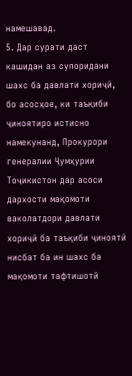намешавад.
5. Дар сурати даст кашидан аз супоридани шахс ба давлати хориҷӣ, бо асосҳое, ки таъқиби ҷиноятиро истисно намекунанд, Прокурори генералии Ҷумҳурии Тоҷикистон дар асоси дархости мақомоти ваколатдори давлати хориҷӣ ба таъқиби ҷиноятӣ нисбат ба ин шахс ба мақомоти тафтишотӣ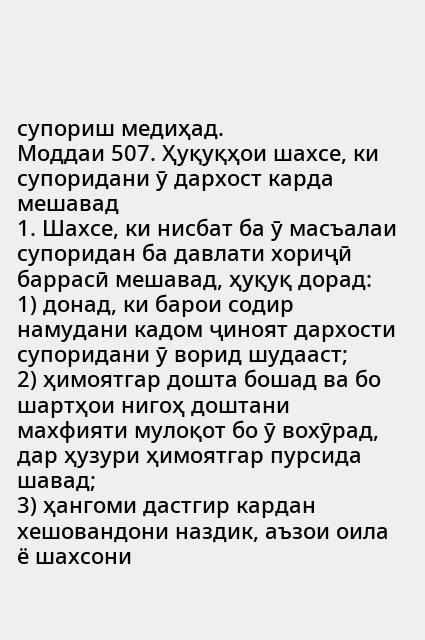супориш медиҳад.
Моддаи 507. Ҳуқуқҳои шахсе, ки супоридани ӯ дархост карда мешавад
1. Шахсе, ки нисбат ба ӯ масъалаи супоридан ба давлати хориҷӣ баррасӣ мешавад, ҳуқуқ дорад:
1) донад, ки барои содир намудани кадом ҷиноят дархости супоридани ӯ ворид шудааст;
2) ҳимоятгар дошта бошад ва бо шартҳои нигоҳ доштани махфияти мулоқот бо ӯ вохӯрад, дар ҳузури ҳимоятгар пурсида шавад;
3) ҳангоми дастгир кардан хешовандони наздик, аъзои оила ё шахсони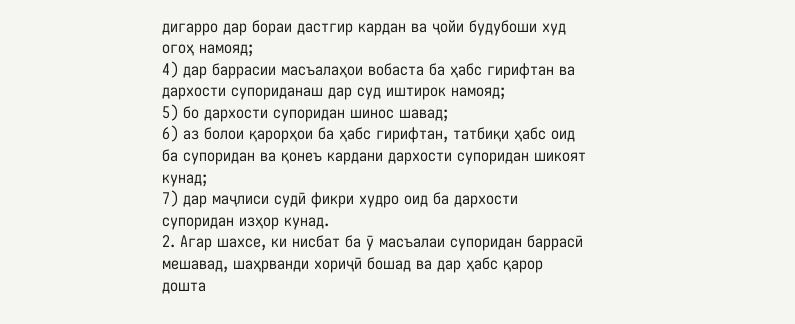дигарро дар бораи дастгир кардан ва ҷойи будубоши худ огоҳ намояд;
4) дар баррасии масъалаҳои вобаста ба ҳабс гирифтан ва дархости супориданаш дар суд иштирок намояд;
5) бо дархости супоридан шинос шавад;
6) аз болои қарорҳои ба ҳабс гирифтан, татбиқи ҳабс оид ба супоридан ва қонеъ кардани дархости супоридан шикоят кунад;
7) дар маҷлиси судӣ фикри худро оид ба дархости супоридан изҳор кунад.
2. Агар шахсе, ки нисбат ба ӯ масъалаи супоридан баррасӣ мешавад, шаҳрванди хориҷӣ бошад ва дар ҳабс қарор дошта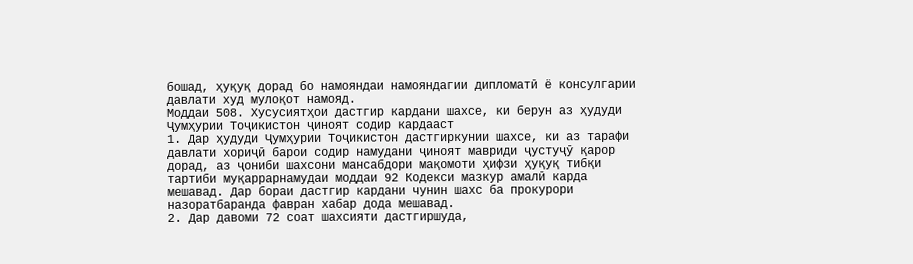бошад, ҳуқуқ дорад бо намояндаи намояндагии дипломатӣ ё консулгарии давлати худ мулоқот намояд.
Моддаи 508. Хусусиятҳои дастгир кардани шахсе, ки берун аз ҳудуди Ҷумҳурии Тоҷикистон ҷиноят содир кардааст
1. Дар ҳудуди Ҷумҳурии Тоҷикистон дастгиркунии шахсе, ки аз тарафи давлати хориҷӣ барои содир намудани ҷиноят мавриди ҷустуҷӯ қарор дорад, аз ҷониби шахсони мансабдори мақомоти ҳифзи ҳуқуқ тибқи тартиби муқаррарнамудаи моддаи 92 Кодекси мазкур амалӣ карда мешавад. Дар бораи дастгир кардани чунин шахс ба прокурори назоратбаранда фавран хабар дода мешавад.
2. Дар давоми 72 соат шахсияти дастгиршуда,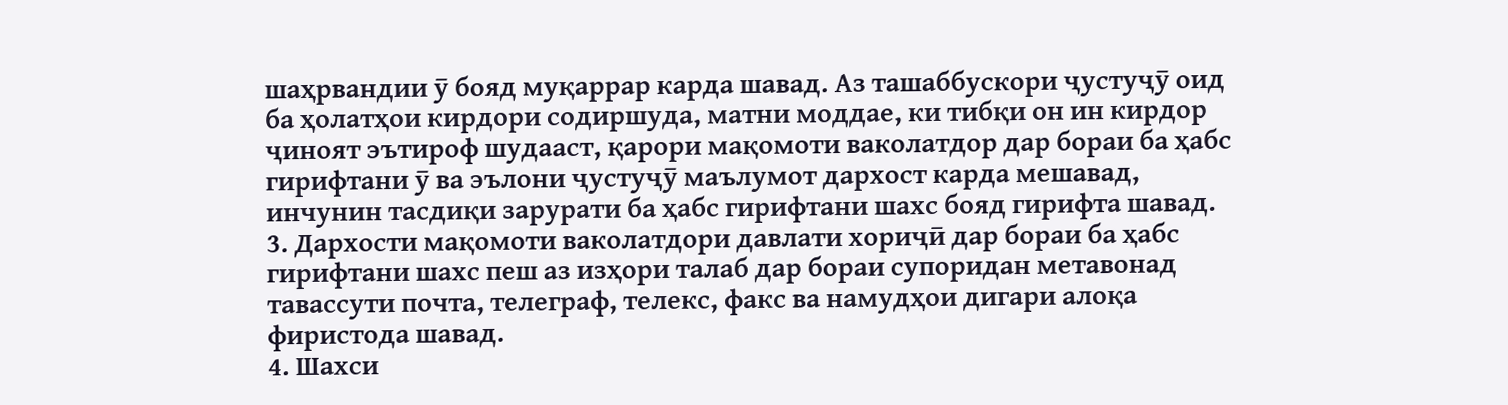шаҳрвандии ӯ бояд муқаррар карда шавад. Аз ташаббускори ҷустуҷӯ оид ба ҳолатҳои кирдори содиршуда, матни моддае, ки тибқи он ин кирдор ҷиноят эътироф шудааст, қарори мақомоти ваколатдор дар бораи ба ҳабс гирифтани ӯ ва эълони ҷустуҷӯ маълумот дархост карда мешавад, инчунин тасдиқи зарурати ба ҳабс гирифтани шахс бояд гирифта шавад.
3. Дархости мақомоти ваколатдори давлати хориҷӣ дар бораи ба ҳабс гирифтани шахс пеш аз изҳори талаб дар бораи супоридан метавонад тавассути почта, телеграф, телекс, факс ва намудҳои дигари алоқа фиристода шавад.
4. Шахси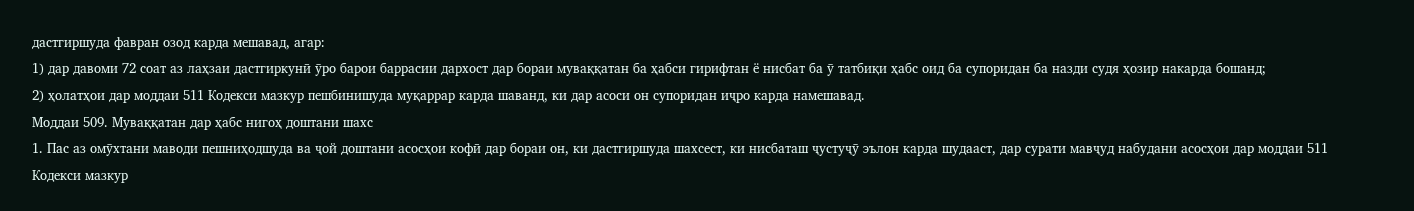дастгиршуда фавран озод карда мешавад, агар:
1) дар давоми 72 соат аз лаҳзаи дастгиркунӣ ӯро барои баррасии дархост дар бораи муваққатан ба ҳабси гирифтан ё нисбат ба ӯ татбиқи ҳабс оид ба супоридан ба назди судя ҳозир накарда бошанд;
2) ҳолатҳои дар моддаи 511 Кодекси мазкур пешбинишуда муқаррар карда шаванд, ки дар асоси он супоридан иҷро карда намешавад.
Моддаи 509. Муваққатан дар ҳабс нигоҳ доштани шахс
1. Пас аз омӯхтани маводи пешниҳодшуда ва ҷой доштани асосҳои кофӣ дар бораи он, ки дастгиршуда шахсест, ки нисбаташ ҷустуҷӯ эълон карда шудааст, дар сурати мавҷуд набудани асосҳои дар моддаи 511 Кодекси мазкур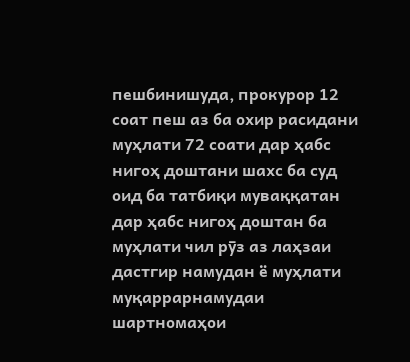пешбинишуда, прокурор 12 соат пеш аз ба охир расидани муҳлати 72 соати дар ҳабс нигоҳ доштани шахс ба суд оид ба татбиқи муваққатан дар ҳабс нигоҳ доштан ба муҳлати чил рӯз аз лаҳзаи дастгир намудан ё муҳлати муқаррарнамудаи шартномаҳои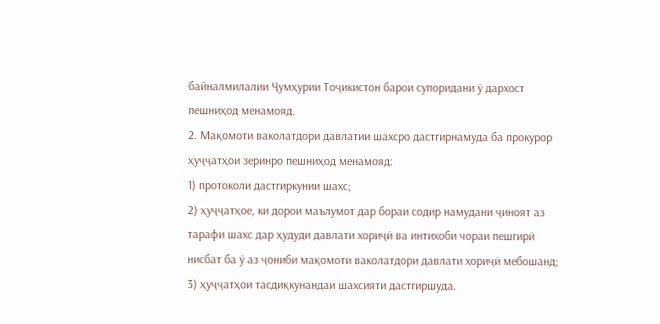байналмилалии Ҷумҳурии Тоҷикистон барои супоридани ӯ дархост пешниҳод менамояд.
2. Мақомоти ваколатдори давлатии шахсро дастгирнамуда ба прокурор ҳуҷҷатҳои зеринро пешниҳод менамояд:
1) протоколи дастгиркунии шахс;
2) ҳуҷҷатҳое, ки дорои маълумот дар бораи содир намудани ҷиноят аз тарафи шахс дар ҳудуди давлати хориҷӣ ва интихоби чораи пешгирӣ нисбат ба ӯ аз ҷониби мақомоти ваколатдори давлати хориҷӣ мебошанд;
3) ҳуҷҷатҳои тасдиқкунандаи шахсияти дастгиршуда.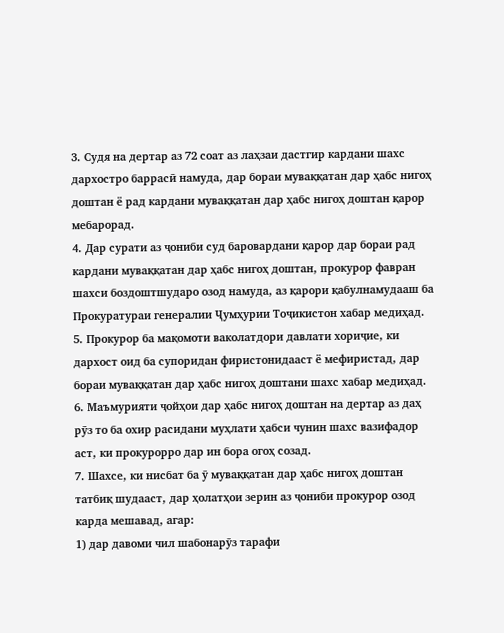3. Судя на дертар аз 72 соат аз лаҳзаи дастгир кардани шахс дархостро баррасӣ намуда, дар бораи муваққатан дар ҳабс нигоҳ доштан ё рад кардани муваққатан дар ҳабс нигоҳ доштан қарор мебарорад.
4. Дар сурати аз ҷониби суд баровардани қарор дар бораи рад кардани муваққатан дар ҳабс нигоҳ доштан, прокурор фавран шахси боздоштшударо озод намуда, аз қарори қабулнамудааш ба Прокуратураи генералии Ҷумҳурии Тоҷикистон хабар медиҳад.
5. Прокурор ба мақомоти ваколатдори давлати хориҷие, ки дархост оид ба супоридан фиристонидааст ё мефиристад, дар бораи муваққатан дар ҳабс нигоҳ доштани шахс хабар медиҳад.
6. Маъмурияти ҷойҳои дар ҳабс нигоҳ доштан на дертар аз даҳ рӯз то ба охир расидани муҳлати ҳабси чунин шахс вазифадор аст, ки прокурорро дар ин бора огоҳ созад.
7. Шахсе, ки нисбат ба ӯ муваққатан дар ҳабс нигоҳ доштан татбиқ шудааст, дар ҳолатҳои зерин аз ҷониби прокурор озод карда мешавад, агар:
1) дар давоми чил шабонарӯз тарафи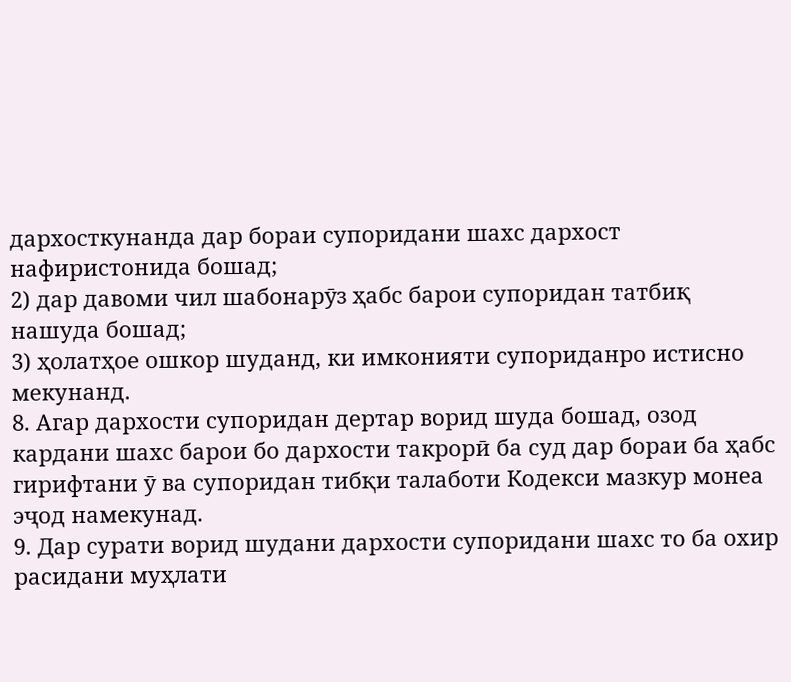дархосткунанда дар бораи супоридани шахс дархост нафиристонида бошад;
2) дар давоми чил шабонарӯз ҳабс барои супоридан татбиқ нашуда бошад;
3) ҳолатҳое ошкор шуданд, ки имконияти супориданро истисно мекунанд.
8. Агар дархости супоридан дертар ворид шуда бошад, озод кардани шахс барои бо дархости такрорӣ ба суд дар бораи ба ҳабс гирифтани ӯ ва супоридан тибқи талаботи Кодекси мазкур монеа эҷод намекунад.
9. Дар сурати ворид шудани дархости супоридани шахс то ба охир расидани муҳлати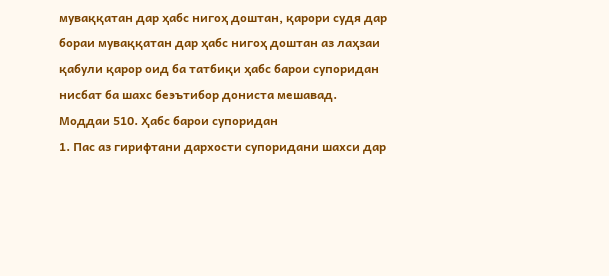муваққатан дар ҳабс нигоҳ доштан, қарори судя дар бораи муваққатан дар ҳабс нигоҳ доштан аз лаҳзаи қабули қарор оид ба татбиқи ҳабс барои супоридан нисбат ба шахс беэътибор дониста мешавад.
Моддаи 510. Ҳабс барои супоридан
1. Пас аз гирифтани дархости супоридани шахси дар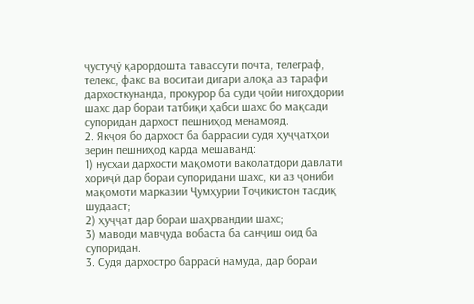ҷустуҷӯ қарордошта тавассути почта, телеграф, телекс, факс ва воситаи дигари алоқа аз тарафи дархосткунанда, прокурор ба суди ҷойи нигоҳдории шахс дар бораи татбиқи ҳабси шахс бо мақсади супоридан дархост пешниҳод менамояд.
2. Якҷоя бо дархост ба баррасии судя ҳуҷҷатҳои зерин пешниҳод карда мешаванд:
1) нусхаи дархости мақомоти ваколатдори давлати хориҷӣ дар бораи супоридани шахс, ки аз ҷониби мақомоти марказии Ҷумҳурии Тоҷикистон тасдиқ шудааст;
2) ҳуҷҷат дар бораи шаҳрвандии шахс;
3) маводи мавҷуда вобаста ба санҷиш оид ба супоридан.
3. Судя дархостро баррасӣ намуда, дар бораи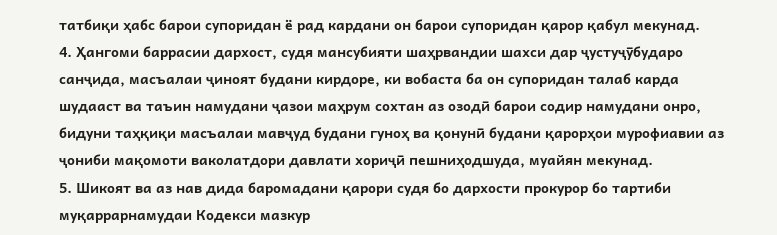татбиқи ҳабс барои супоридан ё рад кардани он барои супоридан қарор қабул мекунад.
4. Ҳангоми баррасии дархост, судя мансубияти шаҳрвандии шахси дар ҷустуҷӯбударо санҷида, масъалаи ҷиноят будани кирдоре, ки вобаста ба он супоридан талаб карда шудааст ва таъин намудани ҷазои маҳрум сохтан аз озодӣ барои содир намудани онро, бидуни таҳқиқи масъалаи мавҷуд будани гуноҳ ва қонунӣ будани қарорҳои мурофиавии аз ҷониби мақомоти ваколатдори давлати хориҷӣ пешниҳодшуда, муайян мекунад.
5. Шикоят ва аз нав дида баромадани қарори судя бо дархости прокурор бо тартиби муқаррарнамудаи Кодекси мазкур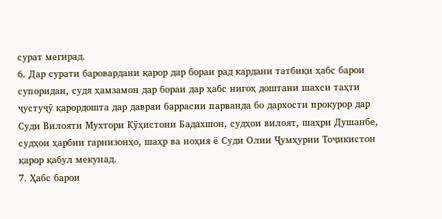сурат мегирад.
6. Дар сурати баровардани қарор дар бораи рад кардани татбиқи ҳабс барои супоридан, судя ҳамзамон дар бораи дар ҳабс нигоҳ доштани шахси таҳти ҷустуҷӯ қарордошта дар давраи баррасии парванда бо дархости прокурор дар Суди Вилояти Мухтори Кӯҳистони Бадахшон, судҳои вилоят, шаҳри Душанбе, судҳои ҳарбии гарнизонҳо, шаҳр ва ноҳия ё Суди Олии Ҷумҳурии Тоҷикистон қарор қабул мекунад.
7. Ҳабс барои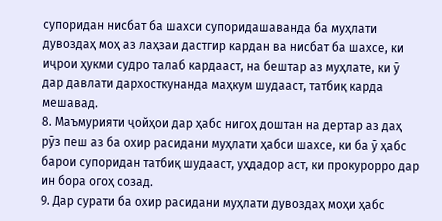супоридан нисбат ба шахси супоридашаванда ба муҳлати дувоздаҳ моҳ аз лаҳзаи дастгир кардан ва нисбат ба шахсе, ки иҷрои ҳукми судро талаб кардааст, на бештар аз муҳлате, ки ӯ дар давлати дархосткунанда маҳкум шудааст, татбиқ карда мешавад.
8. Маъмурияти ҷойҳои дар ҳабс нигоҳ доштан на дертар аз даҳ рӯз пеш аз ба охир расидани муҳлати ҳабси шахсе, ки ба ӯ ҳабс барои супоридан татбиқ шудааст, уҳдадор аст, ки прокурорро дар ин бора огоҳ созад.
9. Дар сурати ба охир расидани муҳлати дувоздаҳ моҳи ҳабс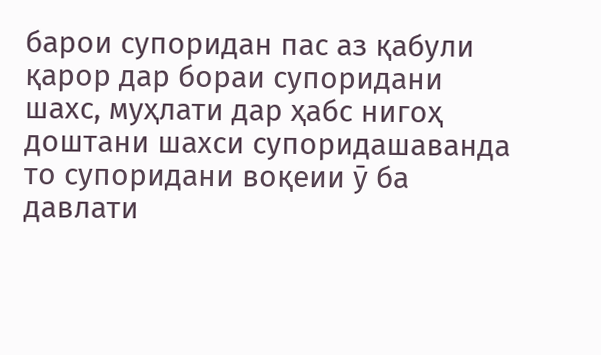барои супоридан пас аз қабули қарор дар бораи супоридани шахс, муҳлати дар ҳабс нигоҳ доштани шахси супоридашаванда то супоридани воқеии ӯ ба давлати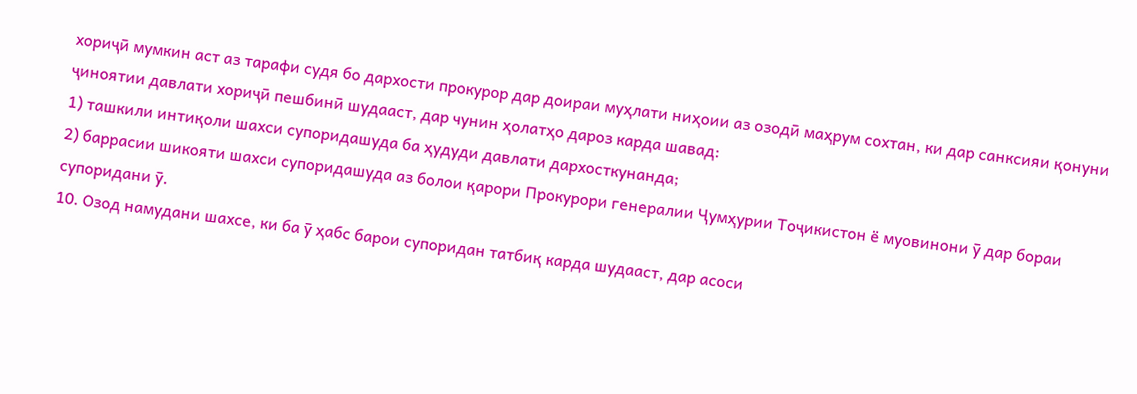хориҷӣ мумкин аст аз тарафи судя бо дархости прокурор дар доираи муҳлати ниҳоии аз озодӣ маҳрум сохтан, ки дар санксияи қонуни ҷиноятии давлати хориҷӣ пешбинӣ шудааст, дар чунин ҳолатҳо дароз карда шавад:
1) ташкили интиқоли шахси супоридашуда ба ҳудуди давлати дархосткунанда;
2) баррасии шикояти шахси супоридашуда аз болои қарори Прокурори генералии Ҷумҳурии Тоҷикистон ё муовинони ӯ дар бораи супоридани ӯ.
10. Озод намудани шахсе, ки ба ӯ ҳабс барои супоридан татбиқ карда шудааст, дар асоси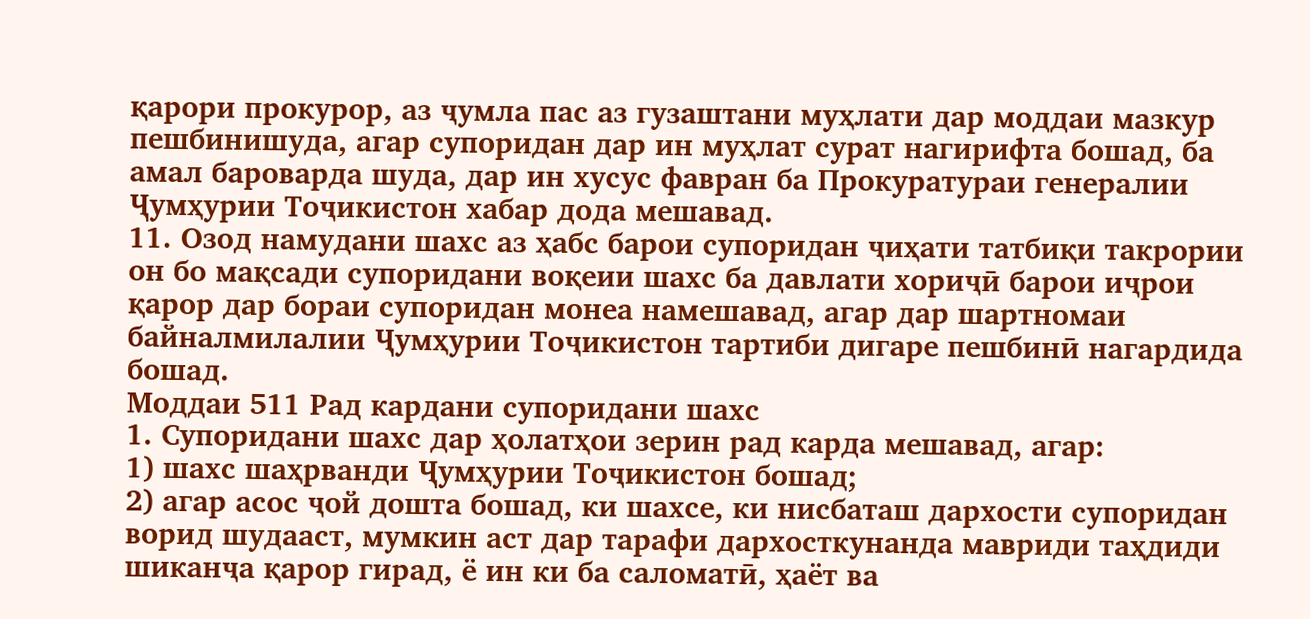қарори прокурор, аз ҷумла пас аз гузаштани муҳлати дар моддаи мазкур пешбинишуда, агар супоридан дар ин муҳлат сурат нагирифта бошад, ба амал бароварда шуда, дар ин хусус фавран ба Прокуратураи генералии Ҷумҳурии Тоҷикистон хабар дода мешавад.
11. Озод намудани шахс аз ҳабс барои супоридан ҷиҳати татбиқи такрории он бо мақсади супоридани воқеии шахс ба давлати хориҷӣ барои иҷрои қарор дар бораи супоридан монеа намешавад, агар дар шартномаи байналмилалии Ҷумҳурии Тоҷикистон тартиби дигаре пешбинӣ нагардида бошад.
Моддаи 511 Рад кардани супоридани шахс
1. Супоридани шахс дар ҳолатҳои зерин рад карда мешавад, агар:
1) шахс шаҳрванди Ҷумҳурии Тоҷикистон бошад;
2) агар асос ҷой дошта бошад, ки шахсе, ки нисбаташ дархости супоридан ворид шудааст, мумкин аст дар тарафи дархосткунанда мавриди таҳдиди шиканҷа қарор гирад, ё ин ки ба саломатӣ, ҳаёт ва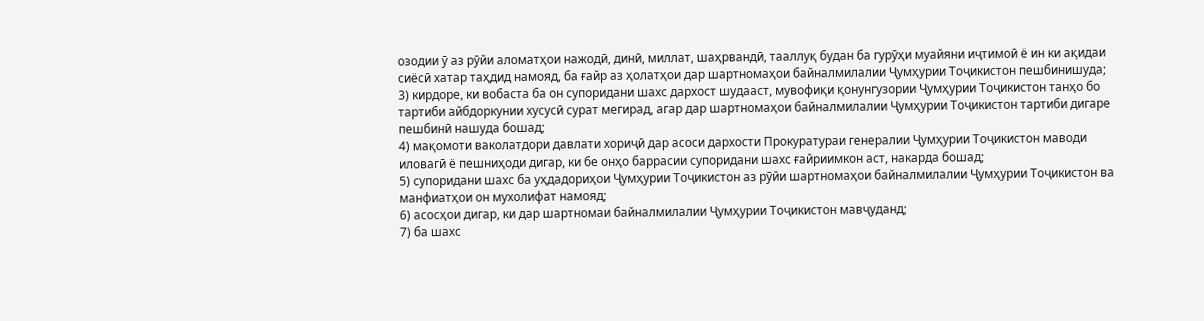озодии ӯ аз рӯйи аломатҳои нажодӣ, динӣ, миллат, шаҳрвандӣ, тааллуқ будан ба гурӯҳи муайяни иҷтимоӣ ё ин ки ақидаи сиёсӣ хатар таҳдид намояд, ба ғайр аз ҳолатҳои дар шартномаҳои байналмилалии Ҷумҳурии Тоҷикистон пешбинишуда;
3) кирдоре, ки вобаста ба он супоридани шахс дархост шудааст, мувофиқи қонунгузории Ҷумҳурии Тоҷикистон танҳо бо тартиби айбдоркунии хусусӣ сурат мегирад, агар дар шартномаҳои байналмилалии Ҷумҳурии Тоҷикистон тартиби дигаре пешбинӣ нашуда бошад;
4) мақомоти ваколатдори давлати хориҷӣ дар асоси дархости Прокуратураи генералии Ҷумҳурии Тоҷикистон маводи иловагӣ ё пешниҳоди дигар, ки бе онҳо баррасии супоридани шахс ғайриимкон аст, накарда бошад;
5) супоридани шахс ба уҳдадориҳои Ҷумҳурии Тоҷикистон аз рӯйи шартномаҳои байналмилалии Ҷумҳурии Тоҷикистон ва манфиатҳои он мухолифат намояд;
6) асосҳои дигар, ки дар шартномаи байналмилалии Ҷумҳурии Тоҷикистон мавҷуданд;
7) ба шахс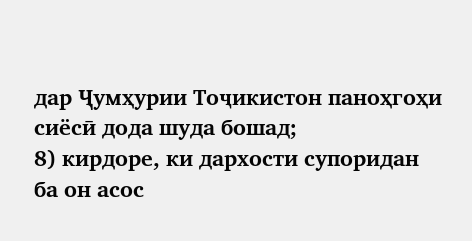дар Ҷумҳурии Тоҷикистон паноҳгоҳи сиёсӣ дода шуда бошад;
8) кирдоре, ки дархости супоридан ба он асос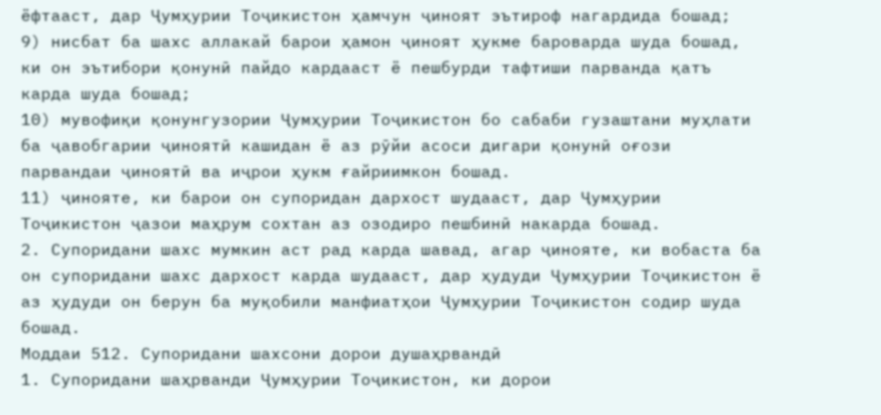ёфтааст, дар Ҷумҳурии Тоҷикистон ҳамчун ҷиноят эътироф нагардида бошад;
9) нисбат ба шахс аллакай барои ҳамон ҷиноят ҳукме бароварда шуда бошад, ки он эътибори қонунӣ пайдо кардааст ё пешбурди тафтиши парванда қатъ карда шуда бошад;
10) мувофиқи қонунгузории Ҷумҳурии Тоҷикистон бо сабаби гузаштани муҳлати ба ҷавобгарии ҷиноятӣ кашидан ё аз рӯйи асоси дигари қонунӣ оғози парвандаи ҷиноятӣ ва иҷрои ҳукм ғайриимкон бошад.
11) ҷинояте, ки барои он супоридан дархост шудааст, дар Ҷумҳурии Тоҷикистон ҷазои маҳрум сохтан аз озодиро пешбинӣ накарда бошад.
2. Супоридани шахс мумкин аст рад карда шавад, агар ҷинояте, ки вобаста ба он супоридани шахс дархост карда шудааст, дар ҳудуди Ҷумҳурии Тоҷикистон ё аз ҳудуди он берун ба муқобили манфиатҳои Ҷумҳурии Тоҷикистон содир шуда бошад.
Моддаи 512. Супоридани шахсони дорои душаҳрвандӣ
1. Супоридани шаҳрванди Ҷумҳурии Тоҷикистон, ки дорои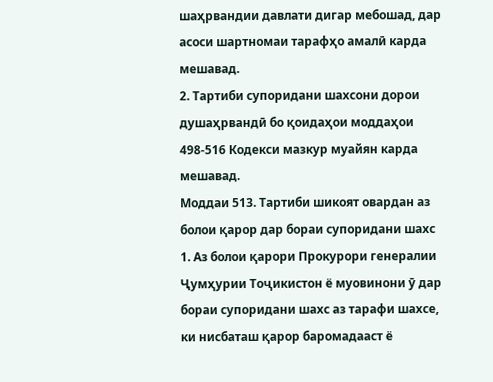шаҳрвандии давлати дигар мебошад, дар асоси шартномаи тарафҳо амалӣ карда мешавад.
2. Тартиби супоридани шахсони дорои душаҳрвандӣ бо қоидаҳои моддаҳои 498-516 Кодекси мазкур муайян карда мешавад.
Моддаи 513. Тартиби шикоят овардан аз болои қарор дар бораи супоридани шахс
1. Аз болои қарори Прокурори генералии Ҷумҳурии Тоҷикистон ё муовинони ӯ дар бораи супоридани шахс аз тарафи шахсе, ки нисбаташ қарор баромадааст ё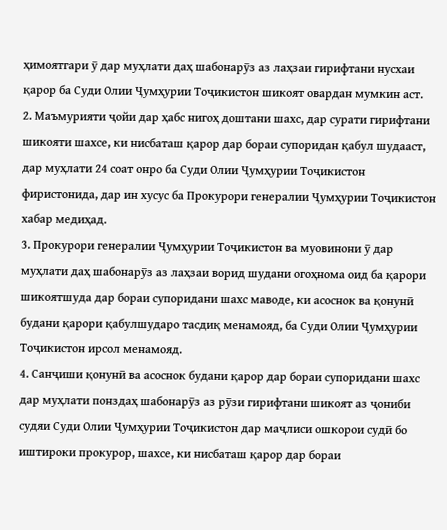ҳимоятгари ӯ дар муҳлати даҳ шабонарӯз аз лаҳзаи гирифтани нусхаи қарор ба Суди Олии Ҷумҳурии Тоҷикистон шикоят овардан мумкин аст.
2. Маъмурияти ҷойи дар ҳабс нигоҳ доштани шахс, дар сурати гирифтани шикояти шахсе, ки нисбаташ қарор дар бораи супоридан қабул шудааст, дар муҳлати 24 соат онро ба Суди Олии Ҷумҳурии Тоҷикистон фиристонида, дар ин хусус ба Прокурори генералии Ҷумҳурии Тоҷикистон хабар медиҳад.
3. Прокурори генералии Ҷумҳурии Тоҷикистон ва муовинони ӯ дар муҳлати даҳ шабонарӯз аз лаҳзаи ворид шудани огоҳнома оид ба қарори шикоятшуда дар бораи супоридани шахс маводе, ки асоснок ва қонунӣ будани қарори қабулшударо тасдиқ менамояд, ба Суди Олии Ҷумҳурии Тоҷикистон ирсол менамояд.
4. Санҷиши қонунӣ ва асоснок будани қарор дар бораи супоридани шахс дар муҳлати понздаҳ шабонарӯз аз рӯзи гирифтани шикоят аз ҷониби судяи Суди Олии Ҷумҳурии Тоҷикистон дар маҷлиси ошкорои судӣ бо иштироки прокурор, шахсе, ки нисбаташ қарор дар бораи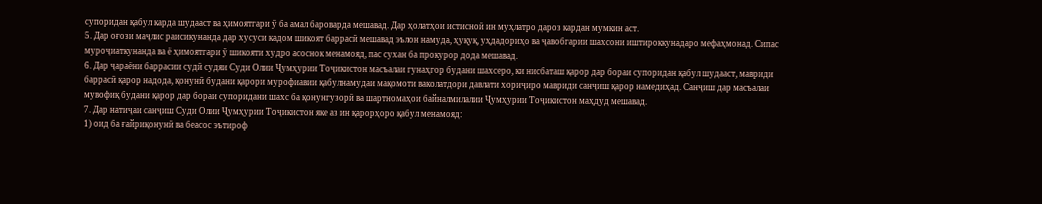супоридан қабул карда шудааст ва ҳимоятгари ӯ ба амал бароварда мешавад. Дар ҳолатҳои истисноӣ ин муҳлатро дароз кардан мумкин аст.
5. Дар оғози маҷлис раисикунанда дар хусуси кадом шикоят баррасӣ мешавад эълон намуда, ҳуқуқ, уҳдадориҳо ва ҷавобгарии шахсони иштироккунадаро мефаҳмонад. Сипас муроҷиаткунанда ва ё ҳимоятгари ӯ шикояти худро асоснок менамояд, пас сухан ба прокурор дода мешавад.
6. Дар ҷараёни баррасии судӣ судяи Суди Олии Ҷумҳурии Тоҷикистон масъалаи гунаҳгор будани шахсеро, ки нисбаташ қарор дар бораи супоридан қабул шудааст, мавриди баррасӣ қарор надода, қонунӣ будани қарори мурофиавии қабулнамудаи мақомоти ваколатдори давлати хориҷиро мавриди санҷиш қарор намедиҳад. Санҷиш дар масъалаи мувофиқ будани қарор дар бораи супоридани шахс ба қонунгузорӣ ва шартномаҳои байналмилалии Ҷумҳурии Тоҷикистон маҳдуд мешавад.
7. Дар натиҷаи санҷиш Суди Олии Ҷумҳурии Тоҷикистон яке аз ин қарорҳоро қабул менамояд:
1) оид ба ғайриқонунӣ ва беасос эътироф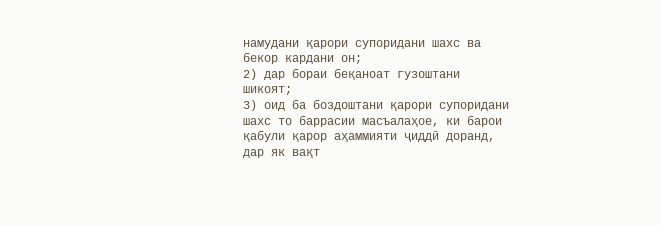намудани қарори супоридани шахс ва бекор кардани он;
2) дар бораи беқаноат гузоштани шикоят;
3) оид ба боздоштани қарори супоридани шахс то баррасии масъалаҳое, ки барои қабули қарор аҳаммияти ҷиддӣ доранд, дар як вақт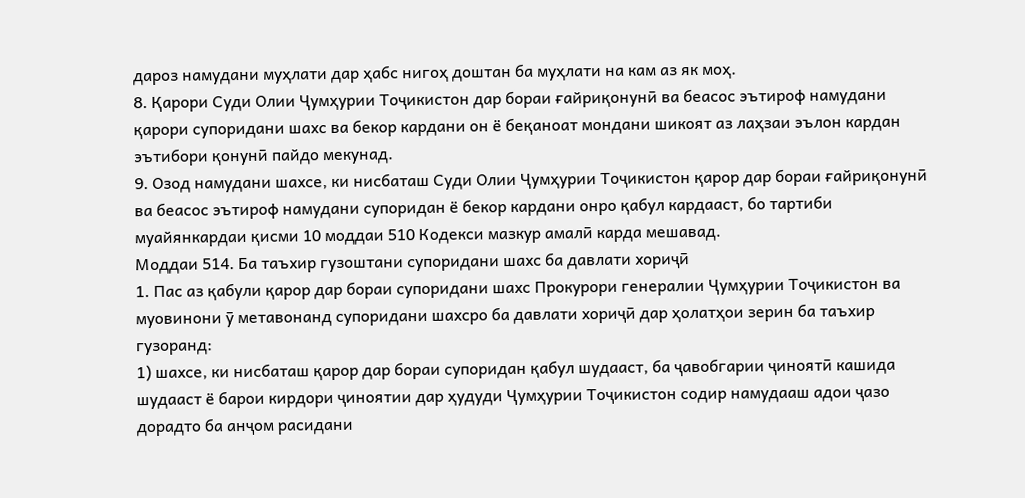дароз намудани муҳлати дар ҳабс нигоҳ доштан ба муҳлати на кам аз як моҳ.
8. Қарори Суди Олии Ҷумҳурии Тоҷикистон дар бораи ғайриқонунӣ ва беасос эътироф намудани қарори супоридани шахс ва бекор кардани он ё беқаноат мондани шикоят аз лаҳзаи эълон кардан эътибори қонунӣ пайдо мекунад.
9. Озод намудани шахсе, ки нисбаташ Суди Олии Ҷумҳурии Тоҷикистон қарор дар бораи ғайриқонунӣ ва беасос эътироф намудани супоридан ё бекор кардани онро қабул кардааст, бо тартиби муайянкардаи қисми 10 моддаи 510 Кодекси мазкур амалӣ карда мешавад.
Моддаи 514. Ба таъхир гузоштани супоридани шахс ба давлати хориҷӣ
1. Пас аз қабули қарор дар бораи супоридани шахс Прокурори генералии Ҷумҳурии Тоҷикистон ва муовинони ӯ метавонанд супоридани шахсро ба давлати хориҷӣ дар ҳолатҳои зерин ба таъхир гузоранд:
1) шахсе, ки нисбаташ қарор дар бораи супоридан қабул шудааст, ба ҷавобгарии ҷиноятӣ кашида шудааст ё барои кирдори ҷиноятии дар ҳудуди Ҷумҳурии Тоҷикистон содир намудааш адои ҷазо дорадто ба анҷом расидани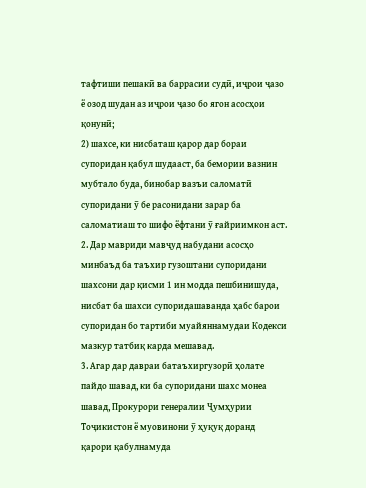тафтиши пешакӣ ва баррасии судӣ, иҷрои ҷазо ё озод шудан аз иҷрои ҷазо бо ягон асосҳои қонунӣ;
2) шахсе, ки нисбаташ қарор дар бораи супоридан қабул шудааст, ба бемории вазнин мубтало буда, бинобар вазъи саломатӣ супоридани ӯ бе расонидани зарар ба саломатиаш то шифо ёфтани ӯ ғайриимкон аст.
2. Дар мавриди мавҷуд набудани асосҳо минбаъд ба таъхир гузоштани супоридани шахсони дар қисми 1 ин модда пешбинишуда, нисбат ба шахси супоридашаванда ҳабс барои супоридан бо тартиби муайяннамудаи Кодекси мазкур татбиқ карда мешавад.
3. Агар дар давраи батаъхиргузорӣ ҳолате пайдо шавад, ки ба супоридани шахс монеа шавад, Прокурори генералии Ҷумҳурии Тоҷикистон ё муовинони ӯ ҳуқуқ доранд қарори қабулнамуда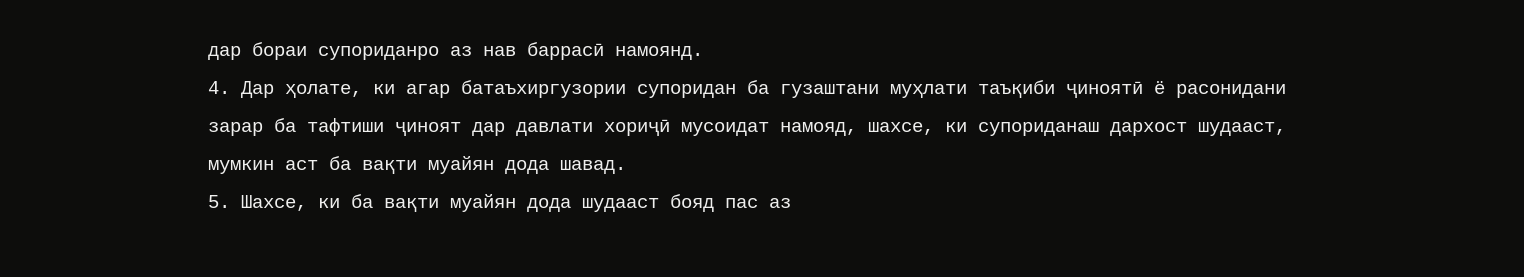дар бораи супориданро аз нав баррасӣ намоянд.
4. Дар ҳолате, ки агар батаъхиргузории супоридан ба гузаштани муҳлати таъқиби ҷиноятӣ ё расонидани зарар ба тафтиши ҷиноят дар давлати хориҷӣ мусоидат намояд, шахсе, ки супориданаш дархост шудааст, мумкин аст ба вақти муайян дода шавад.
5. Шахсе, ки ба вақти муайян дода шудааст бояд пас аз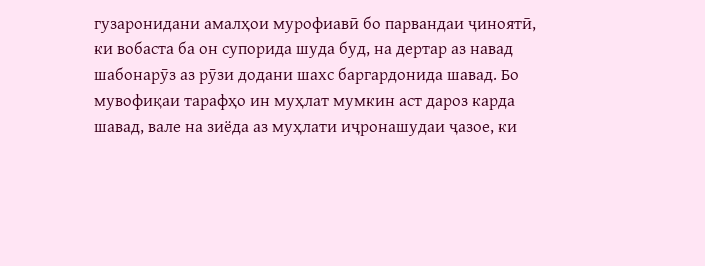гузаронидани амалҳои мурофиавӣ бо парвандаи ҷиноятӣ, ки вобаста ба он супорида шуда буд, на дертар аз навад шабонарӯз аз рӯзи додани шахс баргардонида шавад. Бо мувофиқаи тарафҳо ин муҳлат мумкин аст дароз карда шавад, вале на зиёда аз муҳлати иҷронашудаи ҷазое, ки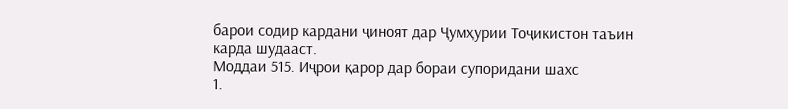барои содир кардани ҷиноят дар Ҷумҳурии Тоҷикистон таъин карда шудааст.
Моддаи 515. Иҷрои қарор дар бораи супоридани шахс
1.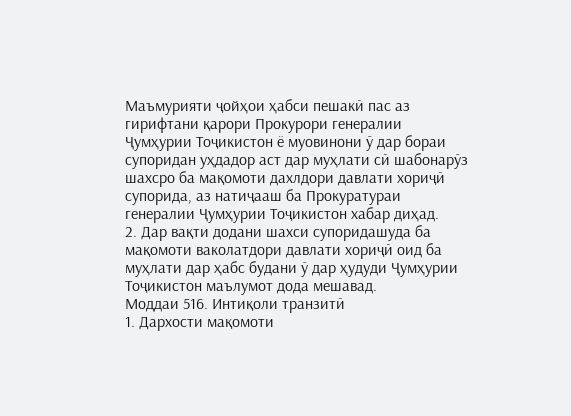Маъмурияти ҷойҳои ҳабси пешакӣ пас аз гирифтани қарори Прокурори генералии Ҷумҳурии Тоҷикистон ё муовинони ӯ дар бораи супоридан уҳдадор аст дар муҳлати сӣ шабонарӯз шахсро ба мақомоти дахлдори давлати хориҷӣ супорида, аз натиҷааш ба Прокуратураи генералии Ҷумҳурии Тоҷикистон хабар диҳад.
2. Дар вақти додани шахси супоридашуда ба мақомоти ваколатдори давлати хориҷӣ оид ба муҳлати дар ҳабс будани ӯ дар ҳудуди Ҷумҳурии Тоҷикистон маълумот дода мешавад.
Моддаи 516. Интиқоли транзитӣ
1. Дархости мақомоти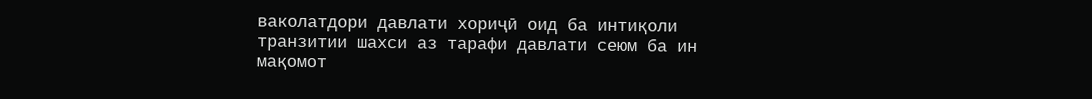ваколатдори давлати хориҷӣ оид ба интиқоли транзитии шахси аз тарафи давлати сеюм ба ин мақомот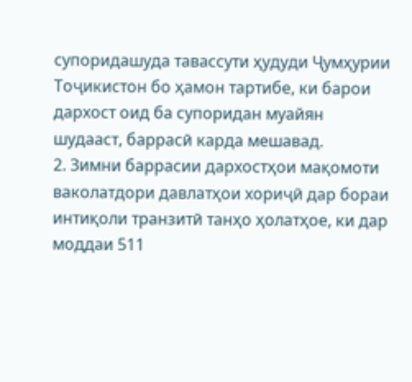супоридашуда тавассути ҳудуди Ҷумҳурии Тоҷикистон бо ҳамон тартибе, ки барои дархост оид ба супоридан муайян шудааст, баррасӣ карда мешавад.
2. Зимни баррасии дархостҳои мақомоти ваколатдори давлатҳои хориҷӣ дар бораи интиқоли транзитӣ танҳо ҳолатҳое, ки дар моддаи 511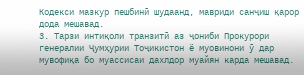Кодекси мазкур пешбинӣ шудаанд, мавриди санҷиш қарор дода мешавад.
3. Тарзи интиқоли транзитӣ аз ҷониби Прокурори генералии Ҷумҳурии Тоҷикистон ё муовинони ӯ дар мувофиқа бо муассисаи дахлдор муайян карда мешавад.